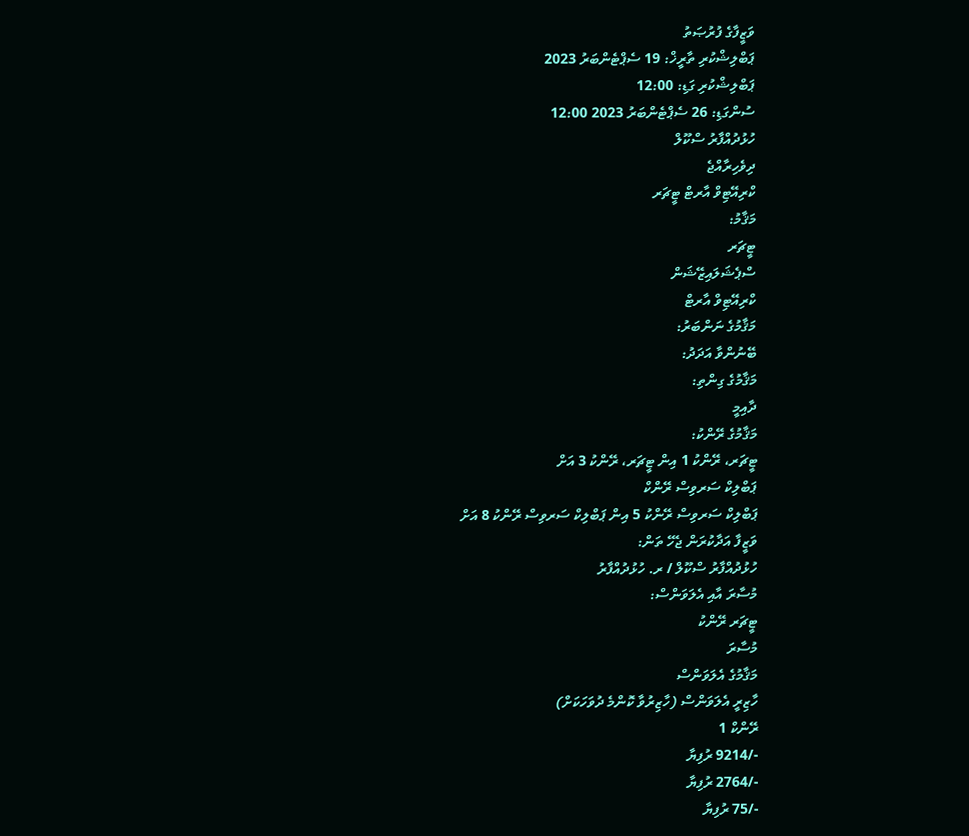ވަޒީފާގެ ފުރުޞަތު
ޕަބްލިޝްކުރި ތާރީޚް: 19 ސެޕްޓެންބަރު 2023
ޕަބްލިޝްކުރި ގަޑި: 12:00
ސުންގަޑި: 26 ސެޕްޓެންބަރު 2023 12:00
ހުޅުދުއްފާރު ސްކޫލް
ދިވެހިރާއްޖެ
ކްރިއޭޓިވް އާރޓް ޓީޗަރ
މަޤާމު:
ޓީޗަރ
ސްޕެޝަލައިޒޭޝަން
ކްރިއޭޓިވް އާރޓް
މަޤާމުގެ ނަންބަރު:
ބޭނުންވާ އަދަދު:
މަޤާމުގެ ގިންތި:
ދާއިމީ
މަޤާމުގެ ރޭންކު:
ޓީޗަރ، ރޭންކު 1 އިން ޓީޗަރ، ރޭންކު 3 އަށް
ޕަބްލިކް ސަރވިސް ރޭންކް
ޕަބްލިކް ސަރވިސް ރޭންކު 5 އިން ޕަބްލިކް ސަރވިސް ރޭންކު 8 އަށް
ވަޒީފާ އަދާކުރަން ޖެހޭ ތަން:
ހުޅުދުއްފާރު ސްކޫލް / ރ. ހުޅުދުއްފާރު
މުސާރަ އާއި އެލަވަންސް:
ޓީޗަރ ރޭންކު
މުސާރަ
މަޤާމުގެ އެލަވަންސް
ހާޒިރީ އެލަވަންސް (ހާޒިރުވާ ކޮންމެ ދުވަހަކަށް)
ރޭންކް 1
-/9214 ރުފިޔާ
-/2764 ރުފިޔާ
-/75 ރުފިޔާ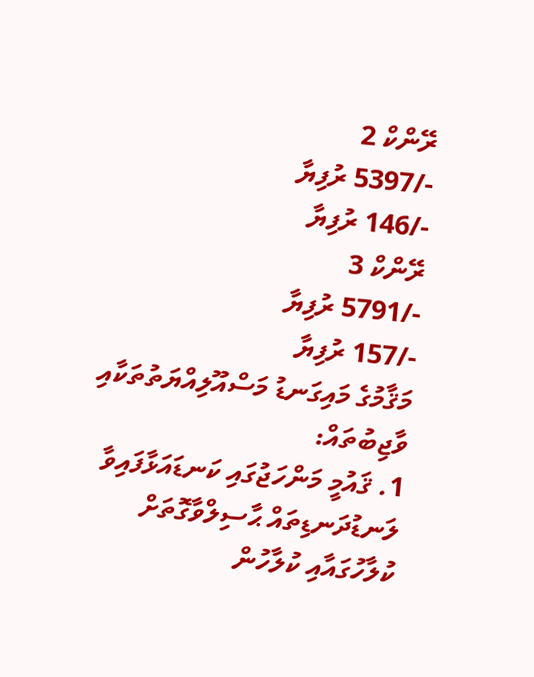ރޭންކް 2
-/5397 ރުފިޔާ
-/146 ރުފިޔާ
ރޭންކް 3
-/5791 ރުފިޔާ
-/157 ރުފިޔާ
މަޤާމުގެ މައިގަނޑު މަސްއޫލިއްޔަތުތަކާއި ވާޖިބުތައް:
1. ޤައުމީ މަންހަޖުގައި ކަނޑައަޅާފައިވާ ލަނޑުދަނޑިތައް ޙާސިލްވާގޮތަށް ކުލާހުގައާއި ކުލާހުން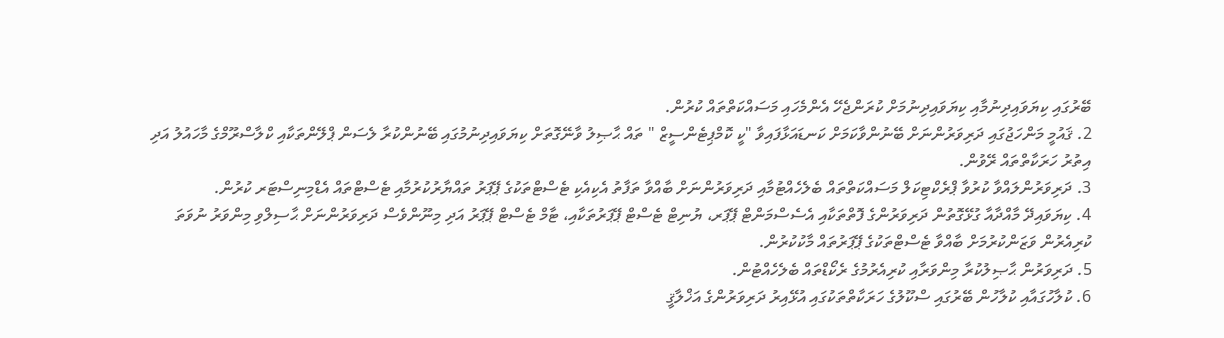ބޭރުގައި ކިޔަވައިދިނުމާއި ކިޔަވައިދިނުމަށް ކުރަންޖެހޭ އެންމެހައި މަސައްކަތްތައް ކުރުން.
2. ޤައުމީ މަންހަޖުގައި ދަރިވަރުންނަށް ބޭނުންވާކަމަށް ކަނޑައަޅާފައިވާ "ކީ ކޮމްޕިޓެންސީޒް " ތައް ޙާޞިލު ވާނޭގޮތަށް ކިޔަވައިދިނުމުގައި ބޭނުންކުރާ ލެސަން ޕްލޭންތަކާއި ކްލާސްރޫމްގެ މާހައުލު އަދި އިތުރު ހަރަކާތްތައް ރޭވުން.
3. ދަރިވަރުންލައްވާ ކުރުވާ ޕްރެކްޓިކަލް މަސައްކަތްތައް ބެލެހެއްޓުމާއި ދަރިވަރުންނަށް ބާއްވާ ތަފާތު އެކިއެކި ޓެސްޓްތަކުގެ ޕޭޕަރު ތައްޔާރުކުރުމާއި ޓެސްޓްތައް އެޑްމިނިސްޓަރ ކުރުން.
4. ކިޔަވައިދޭ މާއްދާއާ ގުޅޭގޮތުން ދަރިވަރުންގެ ފޮތްތަކާއި އެސެސްމަންޓް ޕޭޕަރ، ޔުނިޓް ޓެސްޓް ޕޭޕަރުތަކާއި، ޓާމް ޓެސްޓް ޕޭޕަރު އަދި މިނޫންވެސް ދަރިވަރުންނަށް ޙާސިލްވި މިންވަރު ނުވަތަ ކުރިއެރުން ވަޒަންކުރުމަށް ބާއްވާ ޓެސްޓްތަކުގެ ޕޭޕަރުތައް މާކުކުރުން.
5. ދަރިވަރުން ޙާޞިލުކުރާ މިންވަރާއި ކުރިއެރުމުގެ ރެކޯޑްތައް ބެލެހެއްޓުން.
6. ކުލާހުގައާއި ކުލާހުން ބޭރުގައި ސްކޫލުގެ ހަރަކާތްތަކުގައި އުޅޭއިރު ދަރިވަރުންގެ އަޚްލާޤީ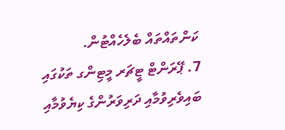ކަންތައްތައް ބެލެހެއްޓުން.
7. ޕޭރަންޓް ޓީޗަރ މީޓިންގ ތަކުގައި ބައިވެރިވުމާއި ދަރިވަރުންގެ ކިޔެވުމާއި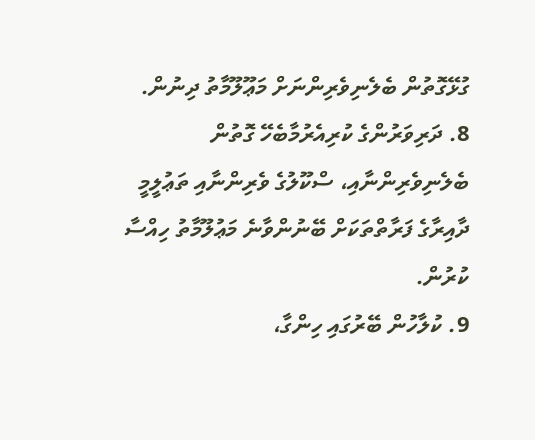ގުޅޭގޮތުން ބެލެނިވެރިންނަށް މަޢޫލޫމާތު ދިނުން.
8. ދަރިވަރުންގެ ކުރިއެރުމާބެހޭ ގޮތުން ބެލެނިވެރިންނާއި، ސްކޫލުގެ ވެރިންނާއި ތަޢުލީމީ ދާއިރާގެ ފަރާތްތަކަށް ބޭނުންވާނެ މަޢުލޫމާތު ހިއްސާ ކުރުން.
9. ކުލާހުން ބޭރުގައި ހިންގާ،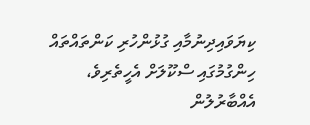ކިޔަވައިދިނުމާއި ގުޅުންހުރި ކަންތައްތައް ހިންގުމުގައި ސްކޫލަށް އެހީތެރިވެ، އެއްބާރުލުން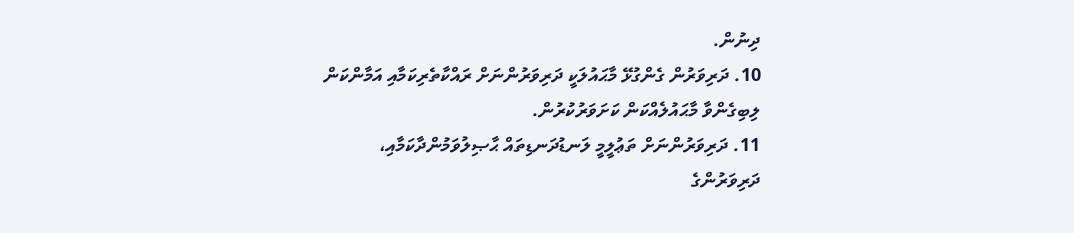ދިނުން.
10. ދަރިވަރުން ގެންގުޅޭ މާޙައުލަކީ ދަރިވަރުންނަށް ރައްކާތެރިކަމާއި އަމާންކަން ލިބިގެންވާ މާޙައުލެއްކަން ކަށަވަރުކުރުން.
11. ދަރިވަރުންނަށް ތަޢުލީމީ ލަނޑުދަނޑިތައް ޙާޞިލުވަމުންދާކަމާއި، ދަރިވަރުންގެ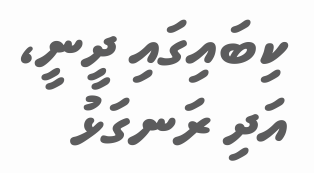ކިބައިގައި ދީނީ، އަދި ރަނގަޅު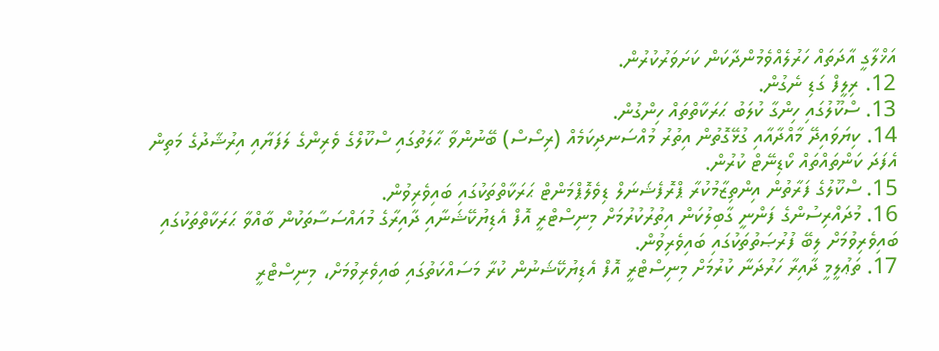އަޚްލާގީ އާދަތައް ހަރުލެއްވެމުންދާކަން ކަށަވަރުކުރުން.
12. ރިލީފް ގަޑި ނެގުން.
13. ސްކޫލުގައި ހިންގާ ކުލަބު ޙަރަކާތްތައް ހިންގުން.
14. ކިޔަވައިދޭ މާއްދާއާއި ގުޅޭގޮތުން އިތުރު މުއްސަނދިކަމެއް (ރިސޯސް) ބޭނުންވާ ޙާލަތުގައި ސްކޫލްގެ ވެރިންގެ ލަފަޔާއި އިރުޝާދުގެ މަތިން އެފަދަ ކަންތައްތައް ކޯޑިނޭޓް ކުރުން.
15. ސްކޫލުގެ ފަރާތުން އިންތިޒާމުކުރާ ޕްރޮފެޝަނަލް ޑިވެލޮޕްމަންޓް ޙަރަކާތްތަކުގައި ބައިވެރިވުން.
16. މުދައްރިސުންގެ ފަންނީ ގާބިލުކަން އިތުރުކުރުމަށް މިނިސްޓްރީ އޮފް އެޑިޔުކޭޝަނާއި ދާއިރާގެ މުއައްސަސާތަކުން ބާއްވާ ޙަރަކާތްތަކުގައި ބައިވެރިވުމަށް ލިބޭ ފުރުޞަތުތަކުގައި ބައިވެރިވުން.
17. ތަޢުލީމީ ދާއިރާ ހަރުދަނާ ކުރުމަށް މިނިސްޓްރީ އޮފް އެޑިޔުކޭޝަނުން ކުރާ މަސައްކަތުގައި ބައިވެރިވުމަށް، މިނިސްޓްރީ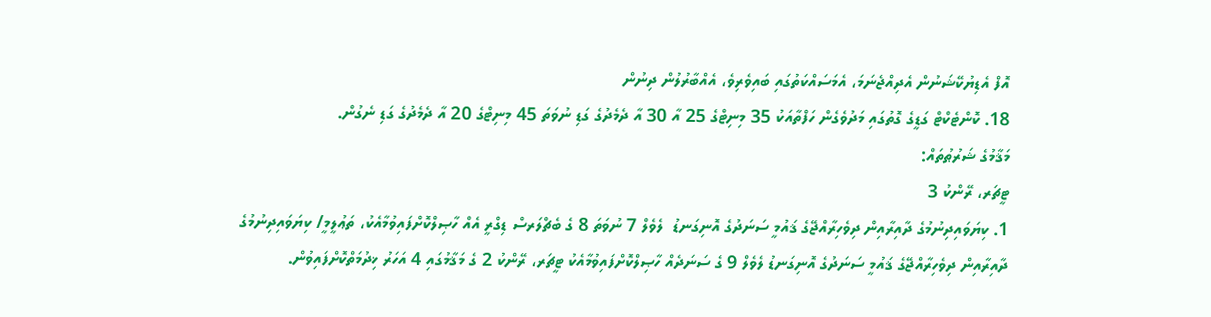އޮފް އެޑިޔުކޭޝަނުން އެދިއްޖެނަމަ، އެމަސައްކަތުގައި ބައިވެރިވެ، އެއްބާރުލުން ދިނުން
18. ކޮންޓެކްޓް ގަޑީގެ ގޮތުގައި މަދުވެގެން ހަފްތާއަކު 35 މިނިޓްގެ 25 އާ 30 އާ ދެމެދުގެ ގަޑި ނުވަތަ 45 މިނިޓްގެ 20 އާ ދެމެދުގެ ގަޑި ނެގުން.
މަޤާމުގެ ޝަރުޠުތައް:
ޓީޗަރ، ރޭންކު 3
1. ކިޔަވައިދިނުމުގެ ދާއިރާއިން ދިވެހިރާއްޖޭގެ ޤައުމީ ސަނަދުގެ އޮނިގަނޑު  ލެވެލް 7 ނުވަތަ 8 ގެ ބެޗްލަރސް ޑިގްރީ އެއް ހާޞިލްކޮށްފައިވުމާއެކު، ތަޢުލީމީ/ ކިޔަވައިދިނުމުގެ ދާއިރާއިން ދިވެހިރާއްޖޭގެ ޤައުމީ ސަނަދުގެ އޮނިގަނޑު ލެވެލް 9 ގެ ސަނަދެއް ހާޞިލްކޮށްފައިވުމާއެކު ޓީޗަރ، ރޭންކު 2 ގެ މަޤާމުގައި 4 އަހަރު ޚިދުމަތްކޮށްފައިވުން.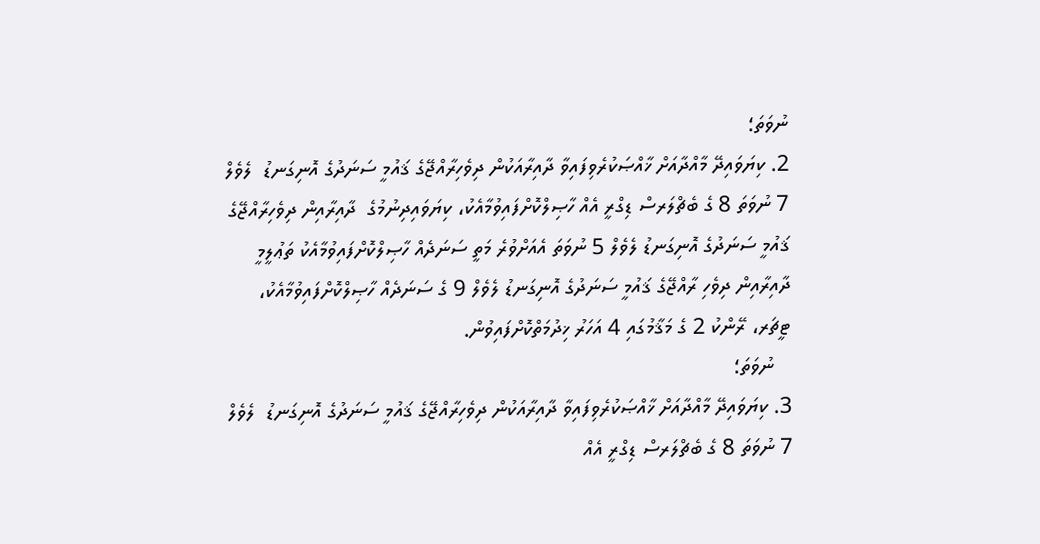ނުވަތަ؛
2. ކިޔަވައިދޭ މާއްދާއަށް ޚާއްޞަކުރެވިފައިވާ ދާއިރާއަކުން ދިވެހިރާއްޖޭގެ ޤައުމީ ސަނަދުގެ އޮނިގަނޑު  ލެވެލް 7 ނުވަތަ 8 ގެ ބެޗްލަރސް ޑިގްރީ އެއް ހާޞިލްކޮށްފައިވުމާއެކު، ކިޔަވައިދިނުމުގެ  ދާއިރާއިން ދިވެހިރާއްޖޭގެ ޤައުމީ ސަނަދުގެ އޮނިގަނޑު ލެވެލް 5 ނުވަތަ އެއަށްވުރެ މަތީ ސަނަދެއް ހާޞިލްކޮށްފައިވުމާއެކު ތަޢުލީމީ ދާއިރާއިން ދިވެހި ރާއްޖޭގެ ޤައުމީ ސަނަދުގެ އޮނިގަނޑު ލެވެލް 9 ގެ ސަނަދެއް ހާޞިލްކޮށްފައިވުމާއެކު، ޓީޗަރ، ރޭންކު 2 ގެ މަޤާމުގައި 4 އަހަރު ޚިދުމަތްކޮށްފައިވުން.
   ނުވަތަ؛
3. ކިޔަވައިދޭ މާއްދާއަށް ޚާއްޞަކުރެވިފައިވާ ދާއިރާއަކުން ދިވެހިރާއްޖޭގެ ޤައުމީ ސަނަދުގެ އޮނިގަނޑު  ލެވެލް 7 ނުވަތަ 8 ގެ ބެޗްލަރސް ޑިގްރީ އެއް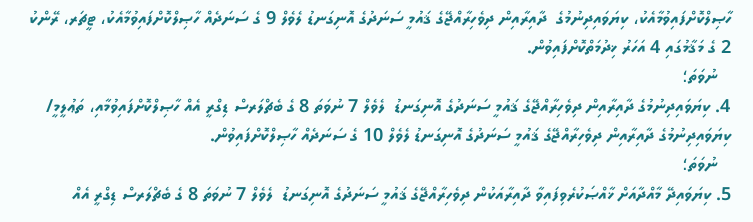ހާޞިލްކޮށްފައިވުމާއެކު، ކިޔަވައިދިނުމުގެ  ދާއިރާއިން ދިވެހިރާއްޖޭގެ ޤައުމީ ސަނަދުގެ އޮނިގަނޑު ލެވެލް 9 ގެ ސަނަދެއް ހާޞިލްކޮށްފައިވުމާއެކު، ޓީޗަރ، ރޭންކު 2 ގެ މަޤާމުގައި 4 އަހަރު ޚިދުމަތްކޮށްފައިވުން.
   ނުވަތަ؛
4. ކިޔަވައިދިނުމުގެ ދާއިރާއިން ދިވެހިރާއްޖޭގެ ޤައުމީ ސަނަދުގެ އޮނިގަނޑު  ލެވެލް 7 ނުވަތަ 8 ގެ ބެޗްލަރސް ޑިގްރީ އެއް ހާޞިލްކޮށްފައިވުމާއި، ތަޢުލީމީ/ ކިޔަވައިދިނުމުގެ ދާއިރާއިން ދިވެހިރާއްޖޭގެ ޤައުމީ ސަނަދުގެ އޮނިގަނޑު ލެވެލް 10 ގެ ސަނަދެއް ހާޞިލްކޮށްފައިވުން.
   ނުވަތަ؛
5. ކިޔަވައިދޭ މާއްދާއަށް ޚާއްޞަކުރެވިފައިވާ ދާއިރާއަކުން ދިވެހިރާއްޖޭގެ ޤައުމީ ސަނަދުގެ އޮނިގަނޑު  ލެވެލް 7 ނުވަތަ 8 ގެ ބެޗްލަރސް ޑިގްރީ އެއް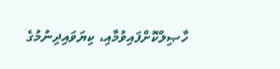ހާޞިލްކޮށްފައިވުމާއި، ކިޔަވައިދިނުމުގެ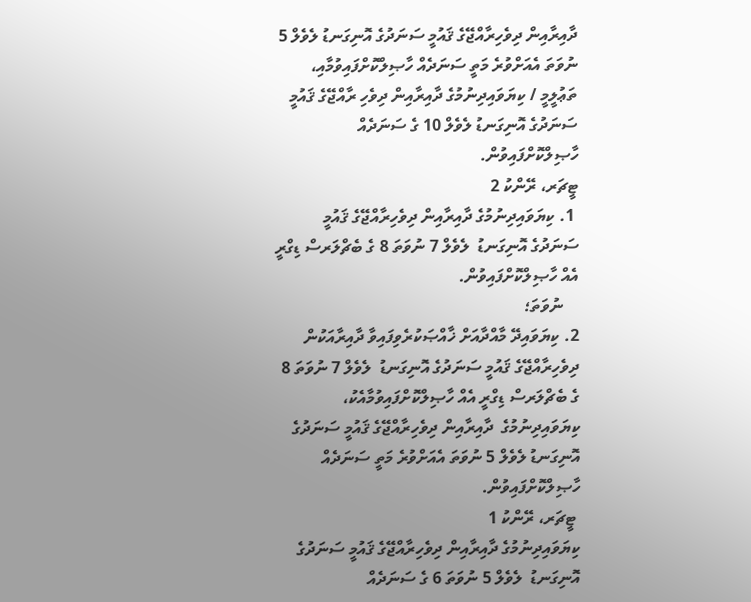ދާއިރާއިން ދިވެހިރާއްޖޭގެ ޤައުމީ ސަނަދުގެ އޮނިގަނޑު ލެވެލް 5 ނުވަތަ އެއަށްވުރެ މަތީ ސަނަދެއް ހާޞިލްކޮށްފައިވުމާއި، ތަޢުލީމީ / ކިޔަވައިދިނުމުގެ ދާއިރާއިން ދިވެހި ރާއްޖޭގެ ޤައުމީ ސަނަދުގެ އޮނިގަނޑު ލެވެލް 10 ގެ ސަނަދެއް ހާޞިލްކޮށްފައިވުން.
ޓީޗަރ، ރޭންކު 2
 1. ކިޔަވައިދިނުމުގެ ދާއިރާއިން ދިވެހިރާއްޖޭގެ ޤައުމީ ސަނަދުގެ އޮނިގަނޑު  ލެވެލް 7 ނުވަތަ 8 ގެ ބެޗްލަރސް ޑިގްރީ އެއް ހާޞިލްކޮށްފައިވުން.
    ނުވަތަ؛
2. ކިޔަވައިދޭ މާއްދާއަށް ޚާއްޞަކުރެވިފައިވާ ދާއިރާއަކުން ދިވެހިރާއްޖޭގެ ޤައުމީ ސަނަދުގެ އޮނިގަނޑު  ލެވެލް 7 ނުވަތަ 8 ގެ ބެޗްލަރސް ޑިގްރީ އެއް ހާޞިލްކޮށްފައިވުމާއެކު، ކިޔަވައިދިނުމުގެ  ދާއިރާއިން ދިވެހިރާއްޖޭގެ ޤައުމީ ސަނަދުގެ އޮނިގަނޑު ލެވެލް 5 ނުވަތަ އެއަށްވުރެ މަތީ ސަނަދެއް ހާޞިލްކޮށްފައިވުން.
 ޓީޗަރ، ރޭންކު 1
ކިޔަވައިދިނުމުގެ ދާއިރާއިން ދިވެހިރާއްޖޭގެ ޤައުމީ ސަނަދުގެ އޮނިގަނޑު  ލެވެލް 5 ނުވަތަ 6 ގެ ސަނަދެއް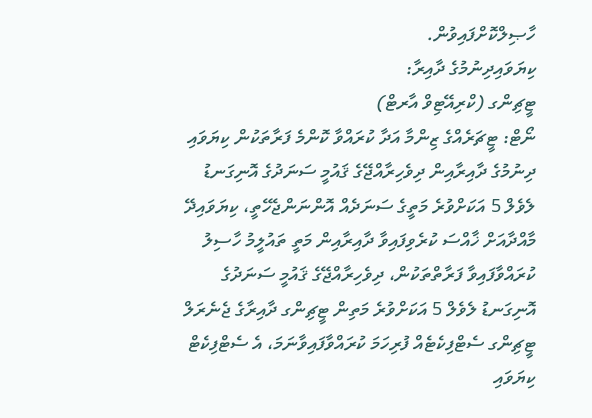ހާޞިލްކޮށްފައިވުން.
ކިޔަވައިދިނުމުގެ ދާއިރާ:
ޓީޗިންގ (ކްރިއޭޓިވް އާރޓް)
ނޯޓް: ޓީޗަރެއްގެ ޒިންމާ އަދާ ކުރައްވާ ކޮންމެ ފަރާތަކުން ކިޔަވައި ދިނުމުގެ ދާއިރާއިން ދިވެހިރާއްޖޭގެ ޤައުމީ ސަނަދުގެ އޮނިގަނޑު  ލެވެލް 5 އަކަށްވުރެ މަތީގެ ސަނަދެއް އޮންނަންޖެހޭތީ، ކިޔަވައިދޭ މާއްދާއަށް ޚާއްސަ ކުރެވިފައިވާ ދާއިރާއިން މަތީ ތައުލީމު ހާސިލު ކުރައްވާފައިވާ ފަރާތްތަކުން، ދިވެހިރާއްޖޭގެ ޤައުމީ ސަނަދުގެ އޮނިގަނޑު ލެވެލް 5 އަކަށްވުރެ މަތިން ޓީޗިންގ ދާއިރާގެ ޖެނެރަލް ޓީޗިންގ ސެޓްފިކެޓެއް ފުރިހަމަ ކުރައްވާފައިވާނަމަ، އެ ސެޓްފިކެޓް ކިޔަވައި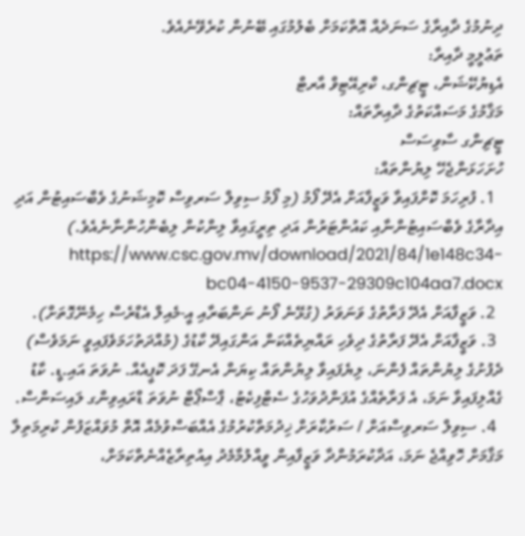ދިނުމުގެ ދާއިރާގެ ސަނަދެއް އޮތްކަމަށް ބެލުމުގައި ބޭނުން ކުރެވޭނެއެވެ.
ތަޢުލީމީ ދާއިރާ:
އެޑިޔުކޭޝަން، ޓީޗިންގ، ކްރިއޭޓިވް އާރޓް
މަޤާމުގެ މަސައްކަތުގެ ދާއިރާތައް:
ޓީޗިންގ ސާވިސަސް
ހުށަހަޅަންޖެހޭ ލިޔުންތައް:
  1. ފުރިހަމަ ކޮށްފައިވާ ވަޒީފާއަށް އެދޭ ފޯމު (މި ފޯމު ސިވިލް ސަރވިސް ކޮމިޝަނުގެ ވެބްސައިޓުން އަދި އިދާރާގެ ވެބްސައިޓުންނާއި ކައުންޓަރުން އަދި ތިރީގައިވާ ލިންކުން ލިބެންހުންނާނެއެވެ.)  https://www.csc.gov.mv/download/2021/84/1e148c34-bc04-4150-9537-29309c104aa7.docx
  2. ވަޒީފާއަށް އެދޭ ފަރާތުގެ ވަނަވަރު (ގުޅޭނެ ފޯނު ނަންބަރާއި އީ-މެއިލް އެޑްރެސް ހިމެނޭގޮތަށް).
  3. ވަޒީފާއަށް އެދޭ ފަރާތުގެ ދިވެހި ރައްޔިތެއްކަން އަންގައިދޭ ކާޑުގެ (މުއްދަތުހަމަވެފައިވީ ނަމަވެސް) ދެފުށުގެ ލިޔުންތައް ފެންނަ، ލިޔެފައިވާ ލިޔުންތައް ކިޔަން އެނގޭ ފަދަ ކޮޕީއެއް. ނުވަތަ އައި.ޑީ. ކާޑު ގެއްލިފައިވާ ނަމަ، އެ ފަރާތެއްގެ އުފަންދުވަހުގެ ސެޓްފިކެޓު، ޕާސްޕޯޓް ނުވަތަ ޑްރައިވިންގ ލައިސަންސް.
  4. ސިވިލް ސަރވިސްއަށް / ސަރުކާރަށް ޚިދުމަތްކުރުމުގެ އެއްބަސްވުމެއް އޮތް މުވައްޒަފުން ކުރިމަތިލާ މަޤާމަށް ހޮވިއްޖެ ނަމަ، އަދާކުރަމުންދާ ވަޒީފާއިން ވީއްލުމާމެދު އިއުތިރާޒެއްނެތްކަމަށް،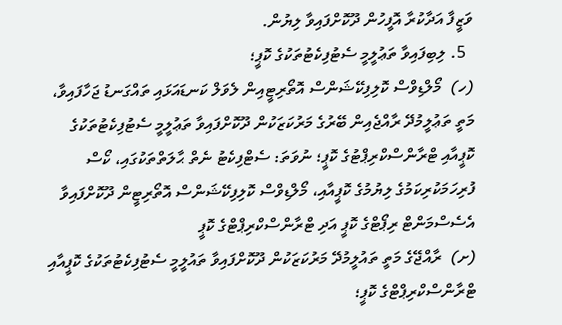ވަޒީފާ އަދާކުރާ އޮފީހުން ދޫކޮށްފައިވާ ލިޔުން.
  5. ލިބިފައިވާ ތަޢުލީމީ ސެޓުފިކެޓުތަކުގެ ކޮޕީ؛
(ހ)  މޯލްޑިވްސް ކޮލިފިކޭޝަންސް އޮތޯރިޓީއިން ލެވަލް ކަނޑައަޅައި ތައްގަނޑު ޖަހާފައިވާ، މަތީ ތަޢުލީމުދޭ ރާއްޖެއިން ބޭރުގެ މަރުކަޒަކުން ދޫކޮށްފައިވާ ތަޢުލީމީ ސެޓުފިކެޓުތަކުގެ ކޮޕީއާއި ޓްރާންސްކްރިޕްޓުގެ ކޮޕީ؛ ނުވަތަ: ސެޓްފިކެޓު ނެތް ޙާލަތްތަކުގައި، ކޯސް ފުރިހަމަކުރިކަމުގެ ލިޔުމުގެ ކޮޕީއާއި، މޯލްޑިވްސް ކޮލިފިކޭޝަންސް އޮތޯރިޓީން ދޫކޮށްފައިވާ އެސެސްމަންޓް ރިޕޯޓްގެ ކޮޕީ އަދި ޓްރާންސްކްރިޕްޓްގެ ކޮޕީ
(ށ)  ރާއްޖޭގެ މަތީ ތައުލީމުދޭ މަރުކަޒަކުން ދޫކޮށްފައިވާ ތައުލީމީ ސެޓުފިކެޓުތަކުގެ ކޮޕީއާއި ޓްރާންސްކްރިޕްޓްގެ ކޮޕީ؛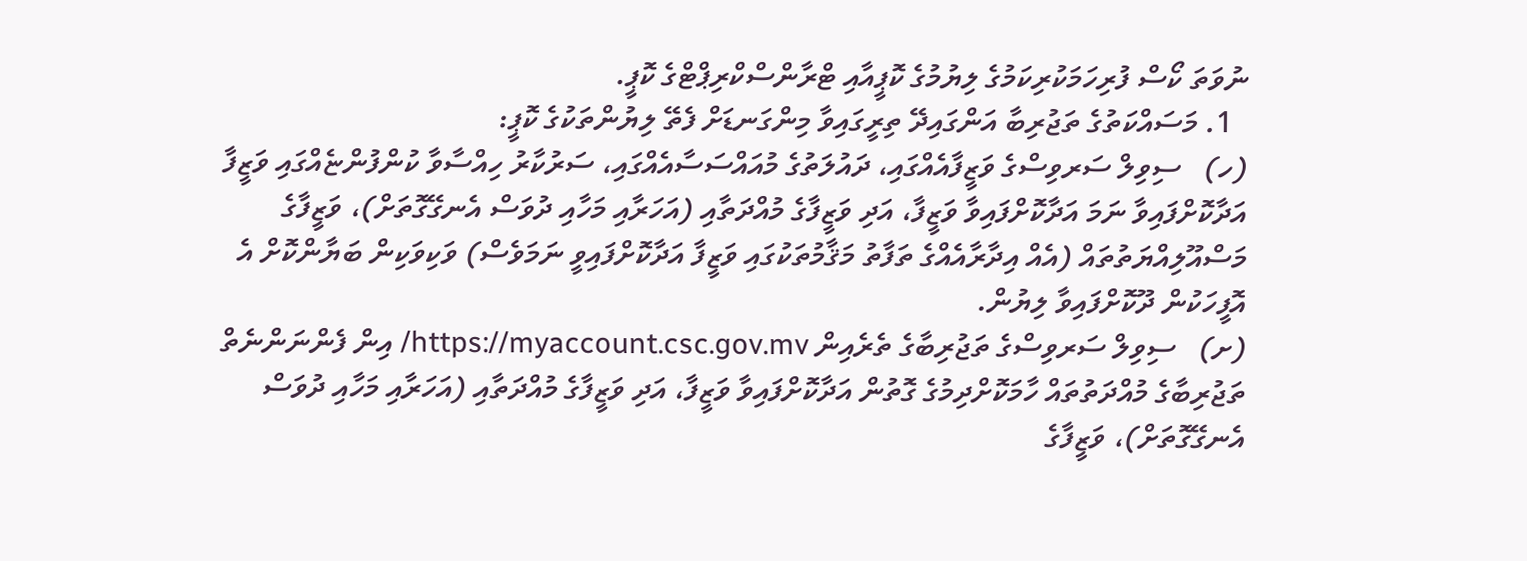ނުވަތަ ކޯސް ފުރިހަމަކުރިކަމުގެ ލިޔުމުގެ ކޮޕީއާއި ޓްރާންސްކްރިޕްޓްގެ ކޮޕީ.
  1. މަސައްކަތުގެ ތަޖުރިބާ އަންގައިދޭ ތިރީގައިވާ މިންގަނޑަށް ފެތޭ ލިޔުންތަކުގެ ކޮޕީ:
(ހ)   ސިވިލް ސަރވިސްގެ ވަޒީފާއެއްގައި، ދައުލަތުގެ މުއައްސަސާއެއްގައި، ސަރުކާރު ހިއްސާވާ ކުންފުންޏެއްގައި ވަޒީފާ އަދާކޮށްފައިވާ ނަމަ އަދާކޮށްފައިވާ ވަޒީފާ، އަދި ވަޒީފާގެ މުއްދަތާއި (އަހަރާއި މަހާއި ދުވަސް އެނގޭގޮތަށް)، ވަޒީފާގެ މަސްއޫލިއްޔަތުތައް (އެއް އިދާރާއެއްގެ ތަފާތު މަޤާމުތަކުގައި ވަޒީފާ އަދާކޮށްފައިވީ ނަމަވެސް) ވަކިވަކިން ބަޔާންކޮށް އެ އޮފީހަކުން ދޫކޮށްފައިވާ ލިޔުން.
(ށ)   ސިވިލް ސަރވިސްގެ ތަޖުރިބާގެ ތެރެއިން https://myaccount.csc.gov.mv/ އިން ފެންނަންނެތް ތަޖުރިބާގެ މުއްދަތުތައް ހާމަކޮށްދިމުގެ ގޮތުން އަދާކޮށްފައިވާ ވަޒީފާ، އަދި ވަޒީފާގެ މުއްދަތާއި (އަހަރާއި މަހާއި ދުވަސް އެނގޭގޮތަށް)، ވަޒީފާގެ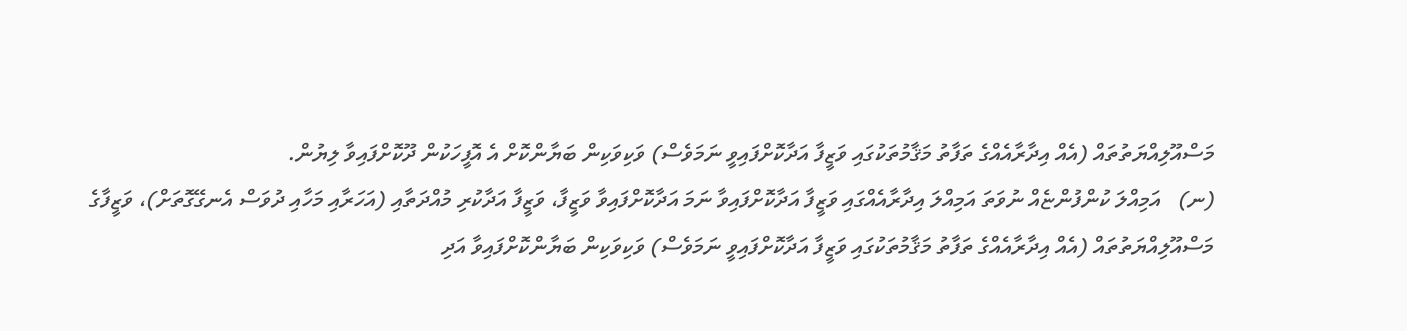މަސްއޫލިއްޔަތުތައް (އެއް އިދާރާއެއްގެ ތަފާތު މަޤާމުތަކުގައި ވަޒީފާ އަދާކޮށްފައިވީ ނަމަވެސް) ވަކިވަކިން ބަޔާންކޮށް އެ އޮފީހަކުން ދޫކޮށްފައިވާ ލިޔުން.
(ނ)   އަމިއްލަ ކުންފުންޏެއް ނުވަތަ އަމިއްލަ އިދާރާއެއްގައި ވަޒީފާ އަދާކޮށްފައިވާ ނަމަ އަދާކޮށްފައިވާ ވަޒީފާ، ވަޒީފާ އަދާކުރި މުއްދަތާއި (އަހަރާއި މަހާއި ދުވަސް އެނގޭގޮތަށް)، ވަޒީފާގެ މަސްއޫލިއްޔަތުތައް (އެއް އިދާރާއެއްގެ ތަފާތު މަޤާމުތަކުގައި ވަޒީފާ އަދާކޮށްފައިވީ ނަމަވެސް) ވަކިވަކިން ބަޔާންކޮށްފައިވާ އަދި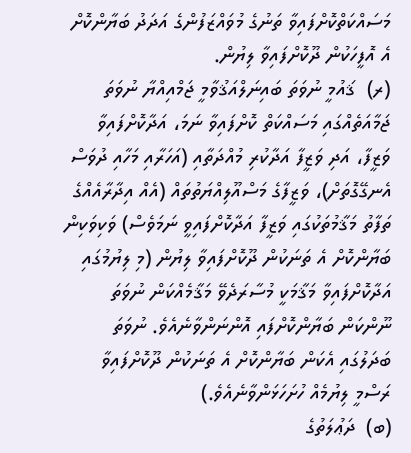މަސައްކަތްކޮށްފައިވާ ތަނުގެ މުވައްޒަފުންގެ އަދަދު ބަޔާންކޮށް އެ އޮފީހަކުން ދޫކޮށްފައިވާ ލިޔުން.
(ރ)  ޤައުމީ ނުވަތަ ބައިނަލްއަޤުވާމީ ޖަމްއިއްޔާ ނުވަތަ ޖަމާއަތެއްގައި މަސައްކަތް ކޮށްފައިވާ ނަމަ، އަދާކޮށްފައިވާ ވަޒީފާ، އަދި ވަޒީފާ އަދާކުރި މުއްދަތާއި (އަހަރާއި މަހާއި ދުވަސް އެނގޭގޮތަށް)، ވަޒީފާގެ މަސްއޫލިއްޔަތުތައް (އެއް އިދާރާއެއްގެ ތަފާތު މަޤާމުތަކުގައި ވަޒީފާ އަދާކޮށްފައިވީ ނަމަވެސް) ވަކިވަކިން ބަޔާންކޮށް އެ ތަނަކުން ދޫކޮށްފައިވާ ލިޔުން (މި ލިޔުމުގައި އަދާކޮށްފައިވާ މަޤާމަކީ މުސާރަދެވޭ މަޤާމެއްކަން ނުވަތަ ނޫންކަން ބަޔާންކޮށްފައި އޮންނަންވާނެއެވެ. ނުވަތަ ބަދަލުގައި އެކަން ބަޔާންކޮށް އެ ތަނަކުން ދޫކޮށްފައިވާ ރަސްމީ ލިޔުމެއް ހުށަހަޅަންވާނެއެވެ.)
(ބ)  ދަޢުލަތުގެ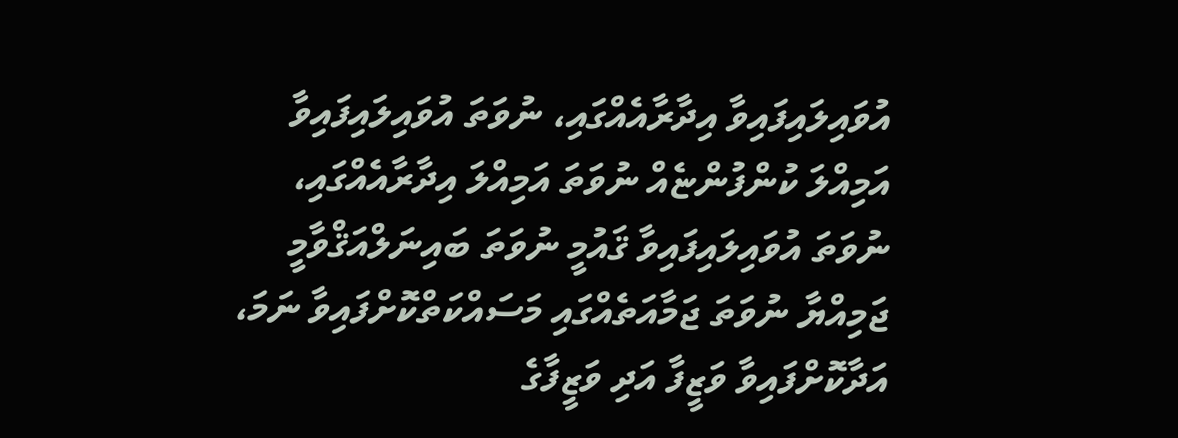އުވައިލައިފައިވާ އިދާރާއެއްގައި، ނުވަތަ އުވައިލައިފައިވާ އަމިއްލަ ކުންފުންޏެއް ނުވަތަ އަމިއްލަ އިދާރާއެއްގައި، ނުވަތަ އުވައިލައިފައިވާ ޤައުމީ ނުވަތަ ބައިނަލްއަޤްވާމީ ޖަމިއްޔާ ނުވަތަ ޖަމާއަތެއްގައި މަސައްކަތްކޮށްފައިވާ ނަމަ، އަދާކޮށްފައިވާ ވަޒީފާ އަދި ވަޒީފާގެ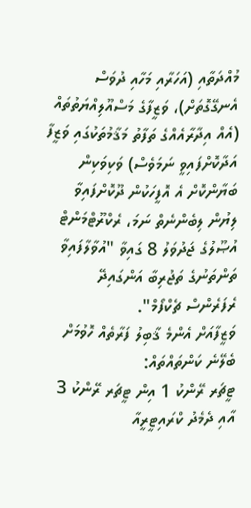މުއްދަތާއި (އަހަރާއި މަހާއި ދުވަސް އެނގޭގޮތަށް)، ވަޒީފާގެ މަސްއޫލިއްޔަތުތައް (އެއް އިދާރާއެއްގެ ތަފާތު މަޤާމުތަކުގައި ވަޒީފާ އަދާކޮށްފައިވީ ނަމަވެސް) ވަކިވަކިން ބަޔާންކޮށް އެ އޮފީހަކުން ދޫކޮށްފައިވާ ލިޔުން ލިބެންނެތް ނަމަ، ރެކްރޫޓްމަންޓް އުޞޫލުގެ ޖަދުވަލު 8 ގައިވާ "އުވާލާފައިވާ ތަންތަނުގެ ތަޖުރިބާ އަންގައިދޭ ރެފަރެންސް ޗެކްފޯމް".
ވަޒީފާއަށް އެންމެ ޤާބިލު ފަރާތެއް ހޮވުމަށް ބެލޭނެ ކަންތައްތައް:
ޓީޗަރ ރޭންކު 1 އިން ޓީޗަރ ރޭންކު 3 އާއި ދެމެދު ކްރައިޓީރީއާ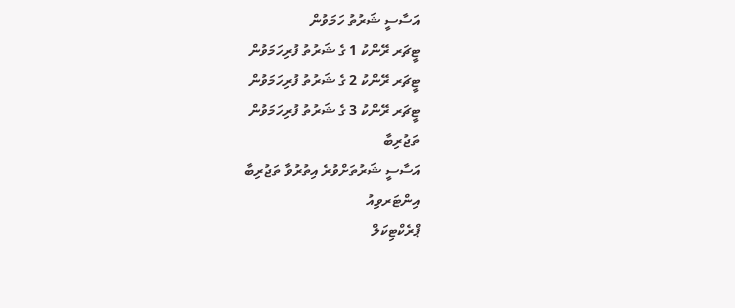އަސާސީ ޝަރުތު ހަމަވުން
ޓީޗަރ ރޭންކު 1 ގެ ޝަރުތު ފުރިހަމަވުން
ޓީޗަރ ރޭންކު 2 ގެ ޝަރުތު ފުރިހަމަވުން
ޓީޗަރ ރޭންކު 3 ގެ ޝަރުތު ފުރިހަމަވުން
ތަޖުރިބާ
އަސާސީ ޝަރުތަށްވުރެ އިތުރުވާ ތަޖުރިބާ
އިންޓަރވިއު
ޕްރެކްޓިކަލް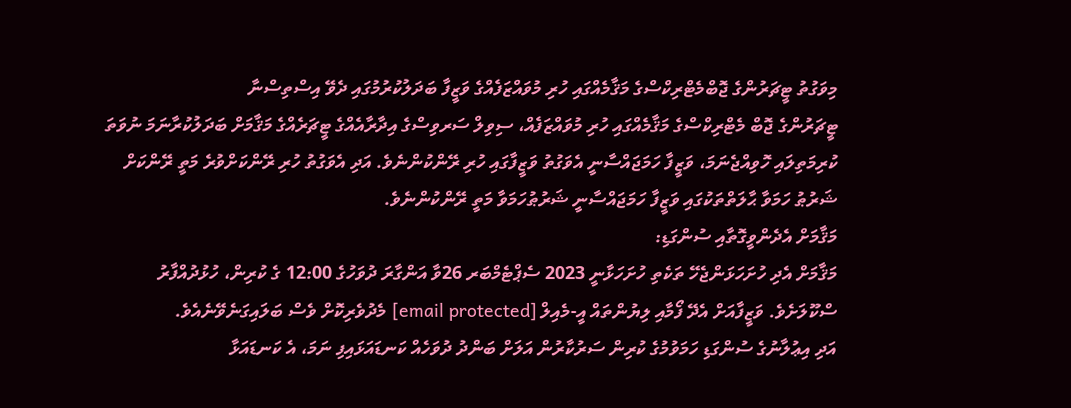މިވަގުތު ޓީޗަރުންގެ ޖޮބްމެޓްރިކްސްގެ މަޤާމެއްގައި ހުރި މުވައްޒަފެއްގެ ވަޒީފާ ބަދަލުކުރުމުގައި ދެވޭ އިސްތިސްނާ
ޓީޗަރުންގެ ޖޮބް މެޓްރިކްސްގެ މަޤާމެއްގައި ހުރި މުވައްޒަފެއް، ސިވިލް ސަރވިސްގެ އިދާރާއެއްގެ ޓީޗަރެއްގެ މަޤާމަށް ބަދަލުކުރާނަމަ ނުވަތަ ކުރިމަތިލައި ހޮވިއްޖެނަމަ، ވަޒީފާ ހަމަޖައްސާނީ އެވަގުތު ވަޒީފާގައި ހުރި ރޭންކުންނެވެ. އަދި އެވަގުތު ހުރި ރޭންކަށްވުރެ މަތީ ރޭންކަށް ޝަރުޠު ހަމަވާ ޙާލަތްތަކުގައި ވަޒީފާ ހަމަޖައްސާނީ ޝަރުޠުހަމަވާ މަތީ ރޭންކުންނެވެ.
މަޤާމަށް އެދެންވީގޮތާއި ސުންގަޑި:
މަޤާމަށް އެދި ހުށަހަޅަންޖެހޭ ތަކެތި ހުށަހަޅާނީ 2023 ސެޕްޓެމްބަރ 26ވާ އަންގާރަ ދުވަހުގެ 12:00 ގެ ކުރިން، ހުޅުދުއްފާރު ސްކޫލަށެވެ. ވަޒީފާއަށް އެދޭ ފޯމާއި ލިޔުންތައް އީ-މެއިލް [email protected] މެދުވެރިކޮށް ވެސް ބަލައިގަނެވޭނެއެވެ.
އަދި އިޢުލާނުގެ ސުންގަޑި ހަމަވުމުގެ ކުރިން ސަރުކާރުން އަލަށް ބަންދު ދުވަހެއް ކަނޑައަޅައިފި ނަމަ، އެ ކަނޑައަޅާ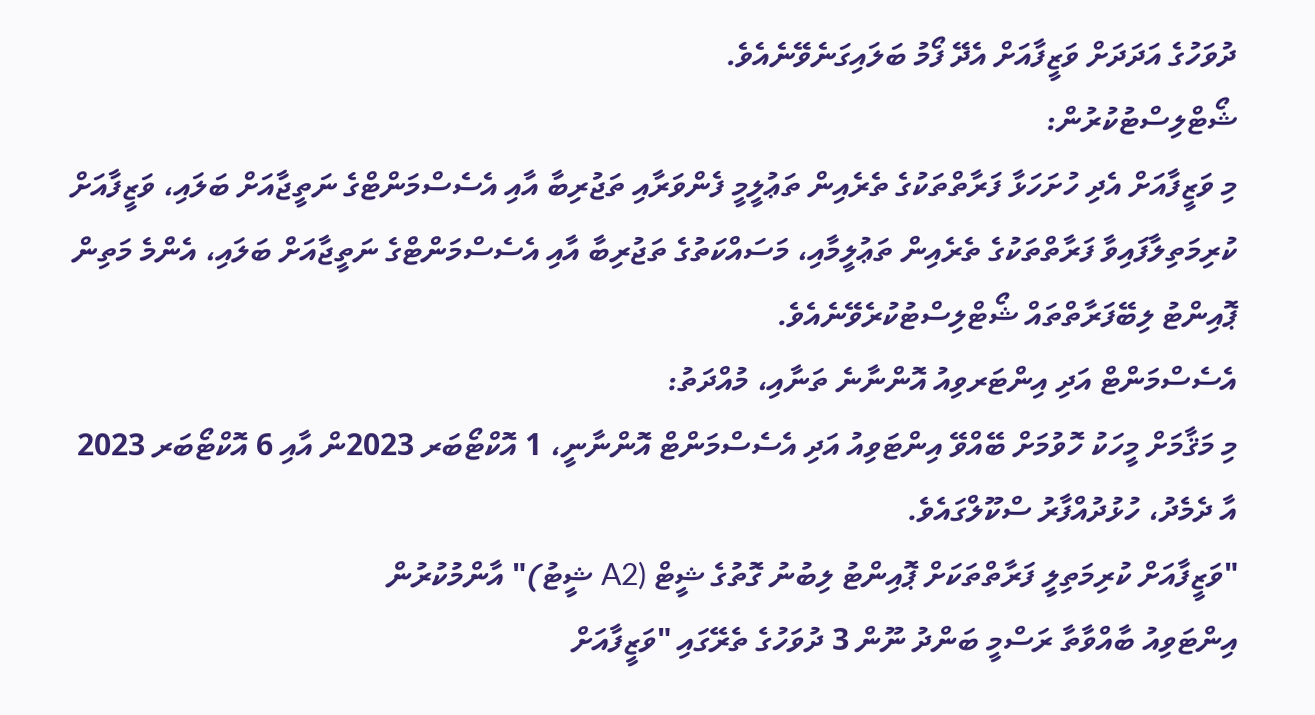ދުވަހުގެ އަދަދަށް ވަޒީފާއަށް އެދޭ ފޯމު ބަލައިގަނެވޭނެއެވެ.
ޝޯޓްލިސްޓުކުރުން:
މި ވަޒީފާއަށް އެދި ހުށަހަޅާ ފަރާތްތަކުގެ ތެރެއިން ތަޢުލީމީ ފެންވަރާއި ތަޖުރިބާ އާއި އެސެސްމަންޓްގެ ނަތީޖާއަށް ބަލައި، ވަޒީފާއަށް ކުރިމަތިލާފައިވާ ފަރާތްތަކުގެ ތެރެއިން ތަޢުލީމާއި، މަސައްކަތުގެ ތަޖުރިބާ އާއި އެސެސްމަންޓްގެ ނަތީޖާއަށް ބަލައި، އެންމެ މަތިން ޕޮއިންޓު ލިބޭފަރާތްތައް ޝޯޓްލިސްޓުކުރެވޭނެއެވެ.
އެސެސްމަންޓް އަދި އިންޓަރވިއު އޮންނާނެ ތަނާއި، މުއްދަތު:
މި މަޤާމަށް މީހަކު ހޮވުމަށް ބޭއްވޭ އިންޓަވިއު އަދި އެސެސްމަންޓް އޮންނާނީ، 1 އޮކްޓޯބަރ 2023ން އާއި 6 އޮކްޓޯބަރ 2023 އާ ދެމެދު، ހުޅުދުއްފާރު ސްކޫލްގައެވެ.
"ވަޒީފާއަށް ކުރިމަތިލީ ފަރާތްތަކަށް ޕޮއިންޓު ލިބުނު ގޮތުގެ ޝީޓް (A2 ޝީޓު)" އާންމުކުރުން
އިންޓަވިއު ބާއްވާތާ ރަސްމީ ބަންދު ނޫން 3 ދުވަހުގެ ތެރޭގައި "ވަޒީފާއަށް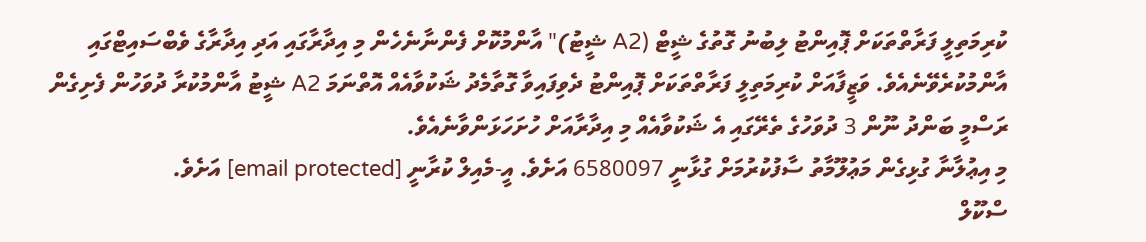ކުރިމަތިލީ ފަރާތްތަކަށް ޕޮއިންޓު ލިބުނު ގޮތުގެ ޝީޓް (A2 ޝީޓު)" އާންމުކޮށް ފެންނާނެހެން މި އިދާރާގައި އަދި އިދާރާގެ ވެބްސައިޓްގައި އާންމުކުރެވޭނެއެވެ. ވަޒީފާއަށް ކުރިމަތިލީ ފަރާތްތަކަށް ޕޮއިންޓު ދެވިފައިވާ ގޮތާމެދު ޝަކުވާއެއް އޮތްނަމަ A2 ޝީޓު އާންމުކުރާ ދުވަހުން ފެށިގެން ރަސްމީ ބަންދު ނޫން 3 ދުވަހުގެ ތެރޭގައި އެ ޝަކުވާއެއް މި އިދާރާއަށް ހުށަހަޅަންވާނެއެވެ.
މި އިޢުލާނާ ގުޅިގެން މަޢުލޫމާތު ސާފުކުރުމަށް ގުޅާނީ 6580097 އަށެވެ. އީ-މެއިލް ކުރާނީ [email protected] އަށެވެ.
ސްކޫލް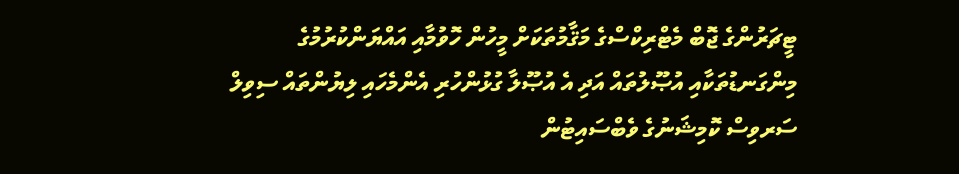ޓީޗަރުންގެ ޖޮބް މެޓްރިކްސްގެ މަޤާމުތަކަށް މީހުން ހޮވުމާއި އައްޔަންކުރުމުގެ މިންގަނޑުތަކާއި އުޞޫލުތައް އަދި އެ އުޞޫލާ ގުޅުންހުރި އެންމެހައި ލިޔުންތައް ސިވިލް ސަރވިސް ކޮމިޝަނުގެ ވެބްސައިޓުން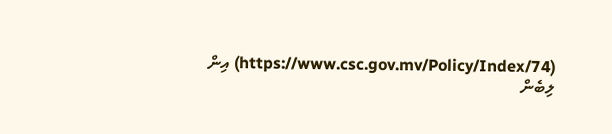(https://www.csc.gov.mv/Policy/Index/74) އިން ލިބެން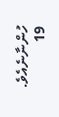ހުންނާނެއެވެ.
19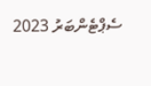ސެޕްޓެންބަރު 2023